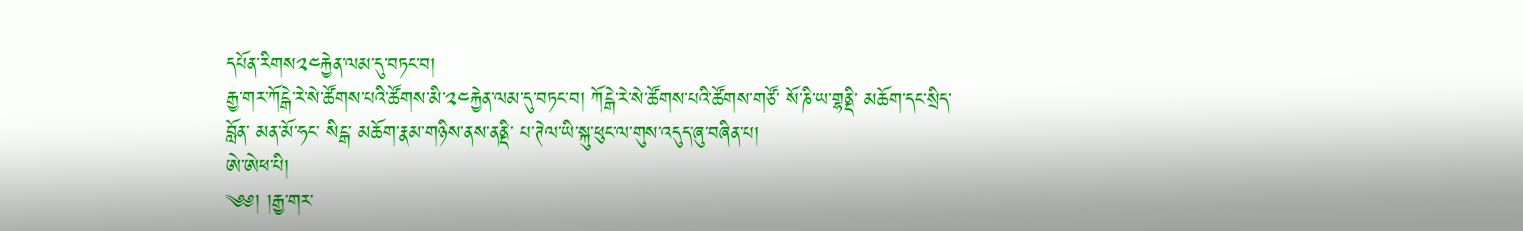དཔོན་རིགས༢༤རྐྱེན་ལམ་དུ་བཏང་བ།
རྒྱ་གར་ཀོངྒེ་རེ་སེ་ཚོགས་པའི་ཚོགས་མི་༢༤རྐྱེན་ལམ་དུ་བཏང་བ། ཀོངྒེ་རེ་སེ་ཚོགས་པའི་ཚོགས་གཙོ་ སོ་ཎི་ཡ་གྷནྡི་ མཆོག་དང་སྲིད་བློན་ མན་མོ་ཧང་ སིངྒ་ མཆོག་རྣམ་གཉིས་ནས་ནནྡི་ པ་ཊེལ་ཡི་སྐུ་ཕུང་ལ་གུས་འདུད་ཞུ་བཞིན་པ།
ཨེ་ཨེཕ་པི།
༄༅། །རྒྱ་གར་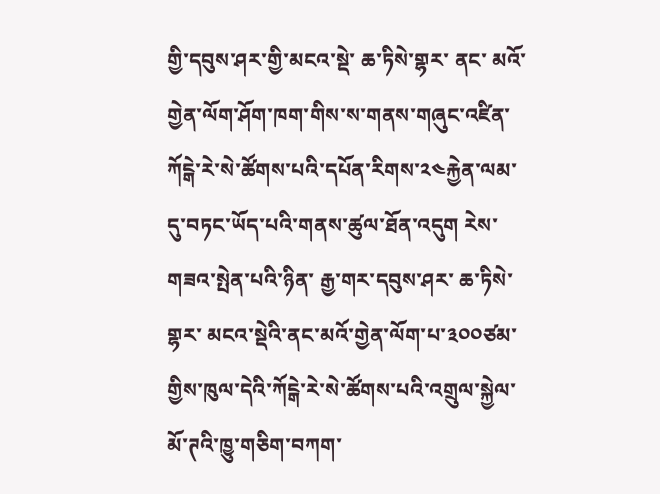གྱི་དབུས་ཤར་གྱི་མངའ་སྡེ་ ཆ་ཏིསེ་གྷར་ ནང་ མའོ་གྱེན་ལོག་ཤོག་ཁག་གིས་ས་གནས་གཞུང་འཛིན་ཀོངྒེ་རེ་སེ་ཚོགས་པའི་དཔོན་རིགས་༢༤རྐྱེན་ལམ་དུ་བཏང་ཡོད་པའི་གནས་ཚུལ་ཐོན་འདུག རེས་གཟའ་སྤེན་པའི་ཉིན་ རྒྱ་གར་དབུས་ཤར་ ཆ་ཏིསེ་གྷར་ མངའ་སྡེའི་ནང་མའོ་གྱེན་ལོག་པ་༣༠༠ཙམ་གྱིས་ཁུལ་དེའི་ཀོངྒེ་རེ་སེ་ཚོགས་པའི་འགྲུལ་སྐྱེལ་མོ་ཊའི་ཁྱུ་གཅིག་བཀག་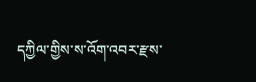དཀྱིལ་གྱིས་ས་འོག་འབར་རྫས་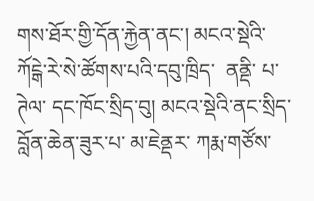གས་ཐོར་གྱི་དོན་རྐྱེན་ནང་། མངའ་སྡེའི་ཀོངྒེ་རེ་སེ་ཚོགས་པའི་དབུ་ཁྲིད་  ནནྡི་ པ་ཊེལ་ དང་ཁོང་སྲིད་བུ། མངའ་སྡེའི་ནང་སྲིད་བློན་ཆེན་ཟུར་པ་ མ་ཇེནྡར་ ཀརྨ་གཙོས་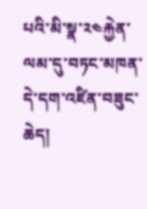པའི་མི་སྣ་༢༤རྐྱེན་ལམ་དུ་བཏང་མཁན་དེ་དག་འཛིན་བཟུང་ཆེད།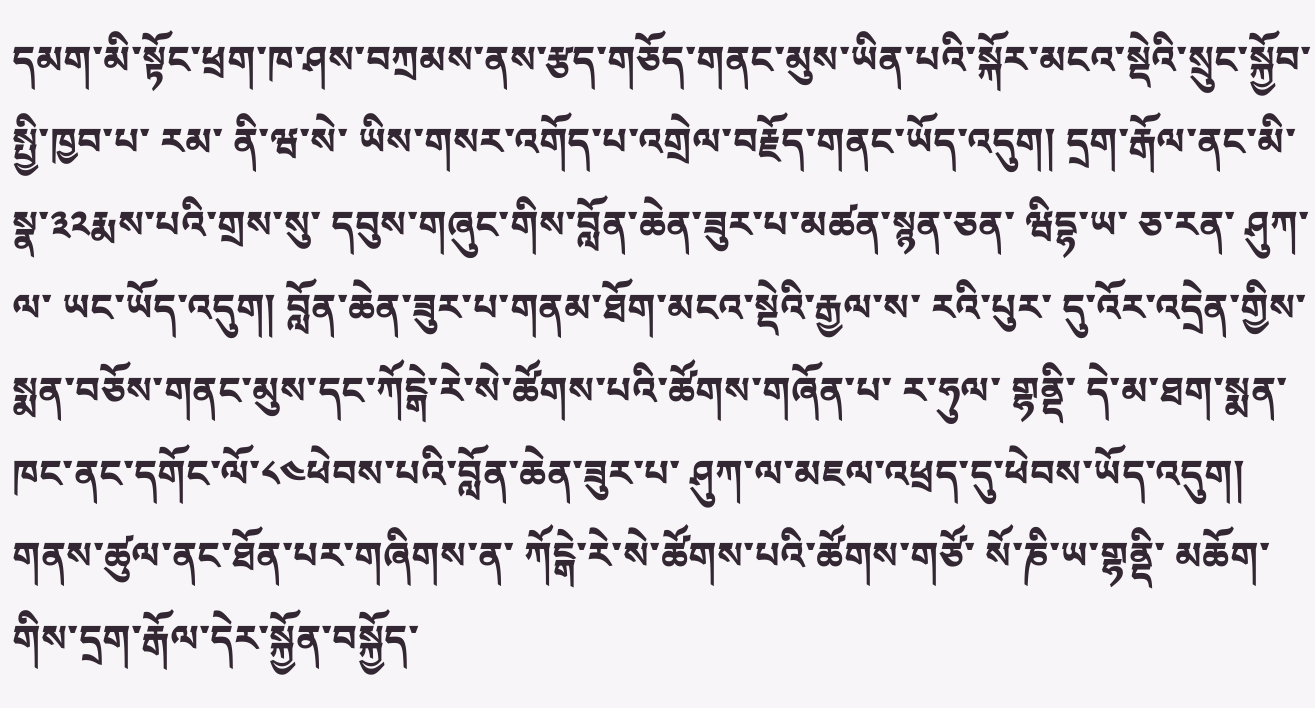དམག་མི་སྟོང་ཕྲག་ཁ་ཤས་བཀྲམས་ནས་རྩད་གཅོད་གནང་མུས་ཡིན་པའི་སྐོར་མངའ་སྡེའི་སྲུང་སྐྱོབ་སྤྱི་ཁྱབ་པ་ རམ་ ནི་ཝ་སེ་ ཡིས་གསར་འགོད་པ་འགྲེལ་བརྗོད་གནང་ཡོད་འདུག། དྲག་རྒོལ་ནང་མི་སྣ་༣༢རྨས་པའི་གྲས་སུ་ དབུས་གཞུང་གིས་བློན་ཆེན་ཟུར་པ་མཚན་སྙན་ཅན་ ཝིདྷ་ཡ་ ཅ་རན་ ཤུཀ་ལ་ ཡང་ཡོད་འདུག། བློན་ཆེན་ཟུར་པ་གནམ་ཐོག་མངའ་སྡེའི་རྒྱལ་ས་ རའི་པུར་ དུ་འོར་འདྲེན་གྱིས་སྨན་བཅོས་གནང་མུས་དང་ཀོངྒེ་རེ་སེ་ཚོགས་པའི་ཚོགས་གཞོན་པ་ ར་ཧུལ་ གྷནྡི་ དེ་མ་ཐག་སྨན་ཁང་ནང་དགོང་ལོ་༨༤ཕེབས་པའི་བློན་ཆེན་ཟུར་པ་ ཤུཀ་ལ་མཇལ་འཕྲད་དུ་ཕེབས་ཡོད་འདུག། གནས་ཚུལ་ནང་ཐོན་པར་གཞིགས་ན་ ཀོངྒེ་རེ་སེ་ཚོགས་པའི་ཚོགས་གཙོ་ སོ་ཎི་ཡ་གྷནྡི་ མཆོག་གིས་དྲག་རྒོལ་དེར་སྐྱོན་བསྐྱོད་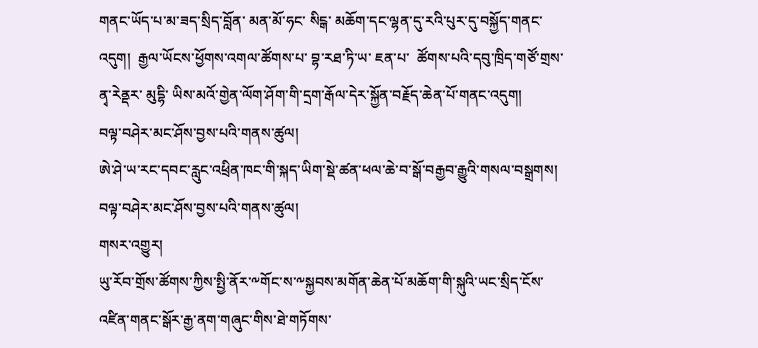གནང་ཡོད་པ་མ་ཟད་སྲིད་བློན་ མན་མོ་ཧང་ སིངྒ་ མཆོག་དང་ལྷན་དུ་རའི་པུར་དུ་བསྐྱོད་གནང་འདུག།  རྒྱལ་ཡོངས་ཕྱོགས་འགལ་ཚོགས་པ་ བྷ་རཐ་ཏི་ཡ་ ཇན་པ་  ཚོགས་པའི་དབུ་ཁྲིད་གཙོ་གྲས་ ནྭ་རེནྡར་ མུདྷི་ ཡིས་མའོ་གྱེན་ལོག་ཤོག་གི་དྲག་རྒོལ་དེར་སྐྱོན་བརྗོད་ཆེན་པོ་གནང་འདུག།
བལྟ་བཤེར་མང་ཤོས་བྱས་པའི་གནས་ཚུལ།
ཨེ་ཤེ་ཡ་རང་དབང་རླུང་འཕྲིན་ཁང་གི་སྐད་ཡིག་སྡེ་ཚན་ཕལ་ཆེ་བ་སྒོ་བརྒྱབ་རྒྱུའི་གསལ་བསྒྲགས།
བལྟ་བཤེར་མང་ཤོས་བྱས་པའི་གནས་ཚུལ།
གསར་འགྱུར།
ཡུ་རོབ་གྲོས་ཚོགས་ཀྱིས་སྤྱི་ནོར་༸གོང་ས་༸སྐྱབས་མགོན་ཆེན་པོ་མཆོག་གི་སྐུའི་ཡང་སྲིད་ངོས་འཛིན་གནང་སྒོར་རྒྱ་ནག་གཞུང་གིས་ཐེ་གཏོགས་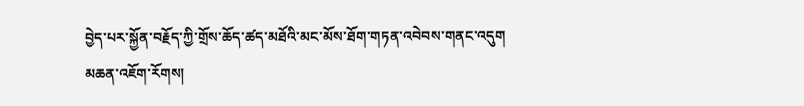བྱེད་པར་སྐྱོན་བརྗོད་ཀྱི་གྲོས་ཆོད་ཚད་མཐོའི་མང་མོས་ཐོག་གཏན་འབེབས་གནང་འདུག
མཆན་འཇོག་རོགས།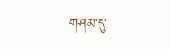གཤམ་དུ་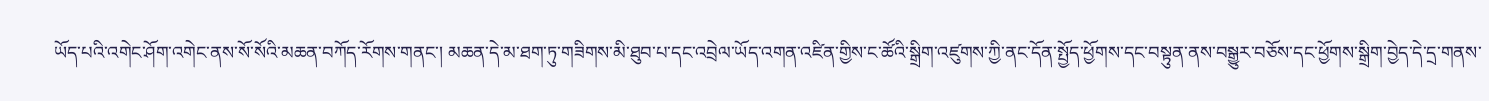ཡོད་པའི་འགེང་ཤོག་འགེང་ནས་སོ་སོའི་མཆན་བཀོད་རོགས་གནང་། མཆན་དེ་མ་ཐག་ཏུ་གཟིགས་མི་ཐུབ་པ་དང་འབྲེལ་ཡོད་འགན་འཛིན་གྱིས་ང་ཚོའི་སྒྲིག་འཛུགས་ཀྱི་ནང་དོན་སྤྱོད་ཕྱོགས་དང་བསྟུན་ནས་བསྒྱུར་བཅོས་དང་ཕྱོགས་སྒྲིག་བྱེད་དེ་དྲ་གནས་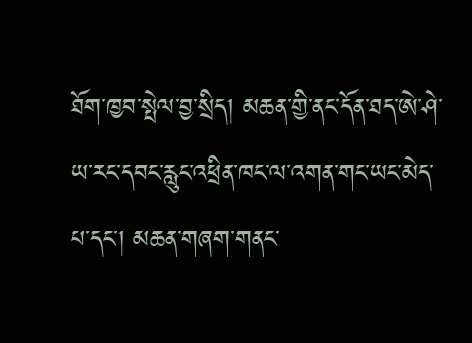ཐོག་ཁྱབ་སྤེལ་བྱ་སྲིད། མཆན་གྱི་ནང་དོན་ཐད་ཨེ་ཤེ་ཡ་རང་དབང་རླུང་འཕྲིན་ཁང་ལ་འགན་གང་ཡང་མེད་པ་དང་། མཆན་གཞག་གནང་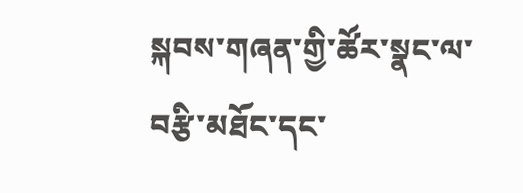སྐབས་གཞན་གྱི་ཚོར་སྣང་ལ་བརྩི་མཐོང་དང་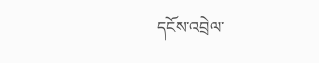དངོས་འབྲེལ་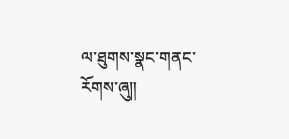ལ་ཐུགས་སྣང་གནང་རོགས་ཞུ༎